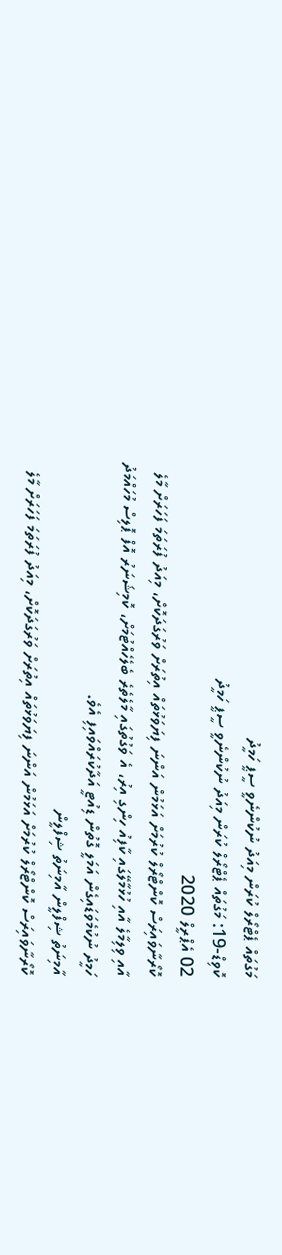މަގުތައް ޕެޓްރޯލް ކުރަން މިއަދު ނުކުންނެވީ ސީޕީ ހަމީދު
ކޮވިޑް-19: މަގުތައް ޕެޓްރޯލް ކުރަން މިއަދު ނުކުންނެވީ ސީޕީ ހަމީދު
02 އެޕްރީލް 2020
ކޮރޯނާވައިރަސް ކޮންޓްރޯލް ކުރުމަށް އަޅަމުން އަންނަ ފިޔަވަޅުތައް އިތުރަށް ވަރުގަދަކޮށް، މިއަދު ފުރަތަމަ ފަހަރަށް މާލެ އާއި ވިލިމާލެ އާއި ހުޅުމާލޭގައި ކާފިއު ހިންގި އިރު، އެ ވަގުތުގައި މާލެތެރެ ބެލެހެއްޓުމަށް، ކޮމިޝަނަރު އޮފް ޕޮލިސް މުހައްމަދު ހަމީދު ނުކުމެވަޑައިގެން އަމަލީ ގޮތުން ޑިއުޓީ އަދާކުރައްވައިފި އެވެ.
އާމިނަތު ޝިފްލީން އާމިނަތު ޝިފްލީން
ކޮރޯނާވައިރަސް ކޮންޓްރޯލް ކުރުމަށް އަޅަމުން އަންނަ ފިޔަވަޅުތައް އިތުރަށް ވަރުގަދަކޮށް، މިއަދު ފުރަތަމަ ފަހަރަށް މާލެ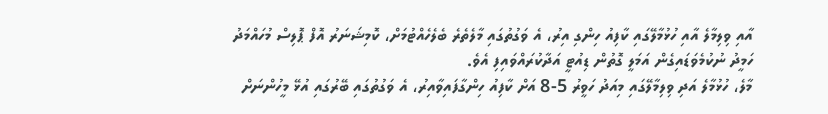އާއި ވިލިމާލެ އާއި ހުޅުމާލޭގައި ކާފިއު ހިންގި އިރު، އެ ވަގުތުގައި މާލެތެރެ ބެލެހެއްޓުމަށް، ކޮމިޝަނަރު އޮފް ޕޮލިސް މުހައްމަދު ހަމީދު ނުކުމެވަޑައިގެން އަމަލީ ގޮތުން ޑިއުޓީ އަދާކުރައްވައިފި އެވެ.
މާލެ، ހުޅުމާލެ އަދި ވިލިމާލޭގައި މިއަދު ހަވީރު 5-8 އަށް ކާފިއު ހިންގާފައިވާއިރު، އެ ވަގުތުގައި ބޭރުގައި އުޅޭ މީހުންނަށް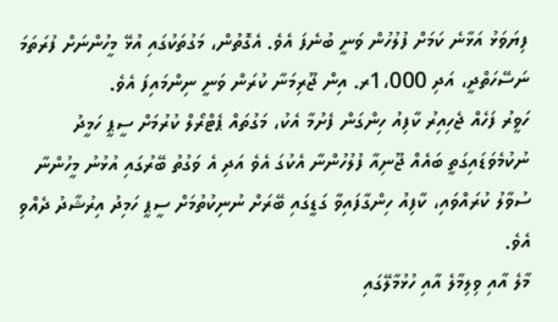ފިޔަވަޅު އަޅާނެ ކަމަށް ފުލުހުން ވަނީ ބުނެފަ އެވެ. އެގޮތުން، މަގުތަކުގައި އުޅޭ މީހުންނަށް ފުރަތަމަ ނަސޭހަތްދީ، އަދި 1،000ރ. އިން ޖޫރިމަނާ ކުރަން ވަނީ ނިންމައިފަ އެވެ.
ހަވީރު ފަހެއް ޖެހިއިރު ކާފިއު ހިންގަން ފެށުމާ އެކު، މަގުތައް ޕެޓްރޯލް ކުރުމަށް ސީޕީ ހަމީދު ނުކުމެވަޑައިގަތީ ބައެއް ޖޫނިއާ ފުލުހުންނާ އެކުގަ އެވެ އަދި އެ ވަގުތު ބޭރުގައި އުޅުނު މީހުންނާ ސުވާލު ކުރައްވައި، ކާފިއު ހިންގާފައިވާ ގަޑީގައި ބޭރަށް ނުނިކުތުމަށް ސީޕީ ހަމިދު އިރުޝާދު ދެއްވި އެވެ.
މާލެ އާއި ވިލިމާލެ އާއި ހުޅުމާލޭގައި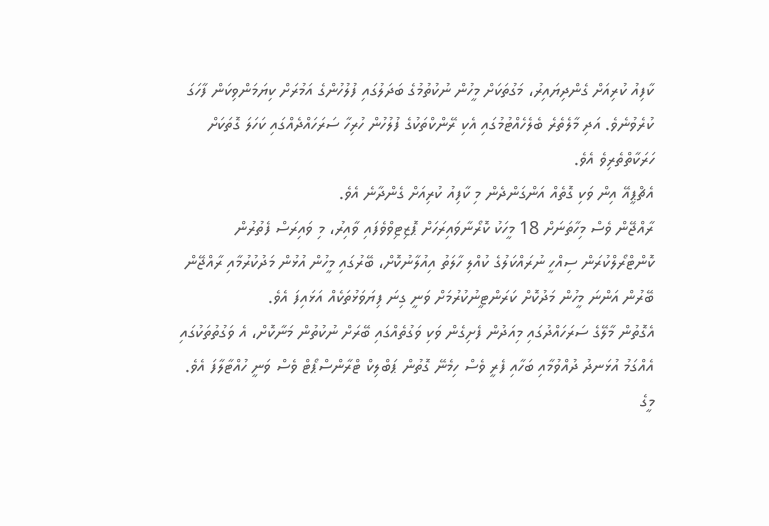ކާފިއު ކުރިއަށް ގެންދިޔައިރު، މަގުތަކަށް މީހުން ނުކުތުމުގެ ބަދަލުގައި ފުލުހުންގެ އަމުރަށް ކިޔަމަންވިކަން ފާހަގަ ކުރެވުނެވެ. އަދި މާލެތެރެ ބެލެހެއްޓުމުގައި އެކި ރޭންކްތަކުގެ ފުލުހުން ހުރިހާ ސަރަހައްދެއްގައި ކަހަލަ ގޮތަކަށް ހަރަކާތްތެރިވެ އެވެ.
އެޗްޕީއޭ އިން ވަކި ގޮތެއް އަންގަންދެން މި ކާފިއު ކުރިއަށް ގެންދާނެ އެވެ.
ރާއްޖޭން ވެސް މިހާތަނަށް 18 މީހަކު ކޮރޯނާވައިރަހަށް ޕޮޒިޓިވްވެފައި ވާއިރު، މި ވައިރަސް ފެތުރުން ކޮންޓްރޯލްކުރަން ސިއްހީ ނުރައްކަލުގެ ކުއްލި ހާލަތު އިއުލާނުކޮށް، ބޭރުގައި މީހުން އުޅުން މަދުކުރުމާއި ރާއްޖޭން ބޭރުން އަންނަ މީހުން މަދުކޮށް ކަރަންޓީނުކުރުމަށް ވަނީ ގިނަ ފިޔަވަޅުތަކެއް އަޅައިފަ އެވެ.
އެގޮތުން މާލޭގެ ސަރަހައްދުގައި މިއަދުން ފެށިގެން ވަކި ވަގުތެއްގައި ބޭރަށް ނުކުތުން މަނާކޮށް، އެ ވަގުތުތަކުގައި އެއްގަމު އުޅަނދު ދުއްވުމާއި ބަހާއި ފެރީ ވެސް ހިމެނޭ ގޮތުން ޕަބްލިކް ޓްރާންސްޕޯޓް ވެސް ވަނީ ހުއްޓާލާފަ އެވެ. މީގެ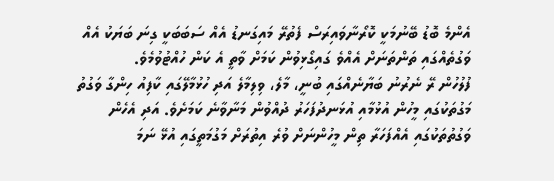އެންމެ ބޮޑު ބޭނުމަކީ ކޮރޯނާވައިރަސް ފެތުރޭ މައިގަނޑު އެއް ސަބަބަކީ ގިނަ ބަޔަކު އެއް ވަގުތެއްގައި ތަންތަނަށް އެއްވެ ގައިގޯޅިވުން ކަމަށް ވާތީ އެ ކަން ހުއްޓުވުމެވެ.
ފުލުހުން ރޭ ނެރުނު ބަޔާނެއްގައި ބުނީ، މާލެ، ވިލިމާލެ އަދި ހުޅުމާލޭގައި ކާފިއު ހިންގާ ވަގުތު މަގުތަކުގައި މީހުން އުޅުމާއި އުޅަނދުފަހަރު ދުއްވުން މަނާވާނެ ކަމަށެވެ. އަދި އެހެން ވަގުތުތަކުގައި އެއްފަހަރާ ތިން މީހުންނަށް ވުރެ އިތުރަށް މަގުމަތީގައި އުޅޭ ނަމަ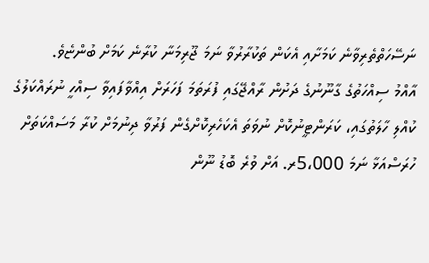ނަސޭހަތްތެރިވާނެ ކަމަށާއި އެކަން ތަކުރާރުވާ ނަމަ ޖޫރިމަނާ ކުރާނެ ކަމަށް ބުންޏެވެ.
އާއްމު ސިއްހަތުގެ ގާނޫނުގެ ދަށުން ރާއްޖޭގައި ފުރަތަމަ ފަހަރަށް އިއްވާފައިވާ ސިއްހީ ނުރައްކަލުގެ ކުއްލި ހާލަތުގައި، ކަރަންޓީނުކޮށް ނުވަތަ އެކަހެރިކޮށްގެން ފަރުވާ ދިނުމަށް ކުރާ މަސައްކަތަށް ހުރަސްއަޅާ ނަމަ 5،000ރ. އަށް ވުރެ ބޮޑު ނޫން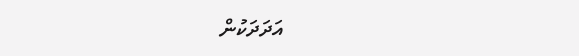އަދަދަކުން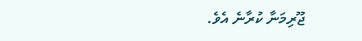ޖޫރިމަނާ ކުރާނެ އެވެ.